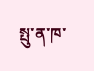སྤུ་ན་ཁ་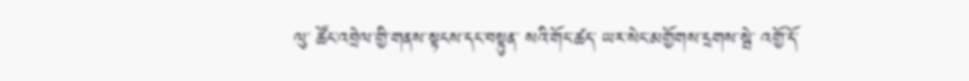ལུ་ ཚོང་འབྲེལ་གྱི་གནས་སྟངས་དང་བསྟུན་ སའི་གོང་ཚད་ ཡར་སེང་མགྱོགས་དྲགས་སྦེ་ འགྱོ་དོ་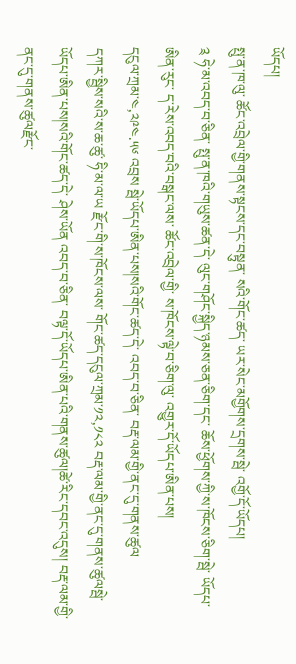ཡོདཔ།
སྤུ་ན་ཁ་ལུ་ ཚོང་འབྲེལ་གྱི་གནས་སྟངས་དང་བསྟུན་ སའི་གོང་ཚད་ ཡར་སེང་མགྱོགས་དྲགས་སྦེ་ འགྱོ་དོ་ཡོདཔ།
༉ ཧེ་མ་འབད་བ་ཅིན་ སྤུ་ན་ཁའི་གཡུས་ཚན་དེ་ ལུང་གཤོང་སྐྱིད་ཉམས་ཅན་ཅིག་དང་ ཆོས་ཕྱོགས་ཀྱི་ས་ཁོངས་ཅིག་སྦེ་ ཡོདཔ་ཨིན་རུང་ ད་རེས་འབད་བའི་བསྒང་ལས་ ཚོང་འབྲེལ་གྱི་ ས་ཁོངས་ལྟེ་བ་ཅིག་ལུ་ འགྱུར་དོ་ཡོདཔ་ཨིན་པས།
དངུལ་ཀྲམ་༤,༢༩༤.༥༦ འབྲས སྦེ་ཡོདཔ་ཨིན་པས།སའི་གོང་ཚད་དེ་ འབད་བ་ཅིན་ བརྡ་ལམ་གྱི་ནང་དུ་གནས་ཚུལ
དཀར་སྦྱིས་སའི་ས་ཆ་ཚུ་ ཧི་མ་ལ་ཡ རྫོང་གི་ས་ཁོངས་ལས་ གོང་ཚད་དངུལ་ཀྲམ་༡༢,༡༨༢ བརྡ་ལམ་གྱི་ནང་དུ་གནས་ཚུལསྦེ་ཡོདཔ་ཨིན་པས།སའི་གོང་ཚད་དེ་ ཤེས་ཡོན འབད་བ་ཅིན་ བལྟ་དོ་ཡོདཔ་ཨིན་པའི་གནས་ཚུལ།ཚེ་རིང་དབང་འདུས། བརྡ་ལམ་གྱི་ནང་དུ་གནས་ཚུལརྫོང་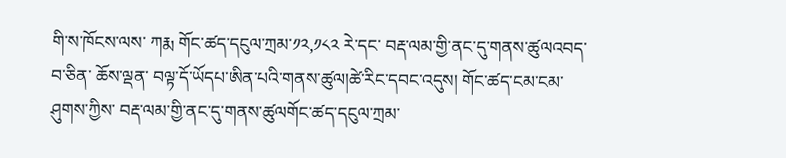གི་ས་ཁོངས་ལས་ ཀརྨ གོང་ཚད་དངུལ་ཀྲམ་༡༢,༡༨༢ རེ་དང་ བརྡ་ལམ་གྱི་ནང་དུ་གནས་ཚུལའབད་བ་ཅིན་ ཆོས་ལྡན་ བལྟ་དོ་ཡོདཔ་ཨིན་པའི་གནས་ཚུལ།ཚེ་རིང་དབང་འདུས། གོང་ཚད་ངམ་ངམ་ཤུགས་ཀྱིས་ བརྡ་ལམ་གྱི་ནང་དུ་གནས་ཚུལགོང་ཚད་དངུལ་ཀྲམ་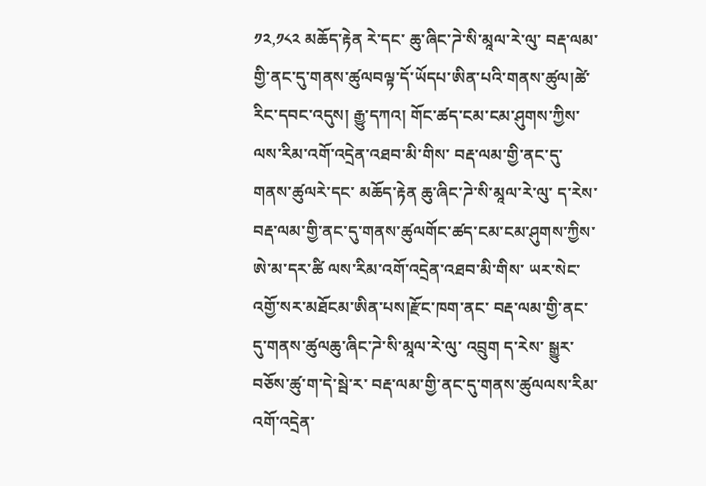༡༢,༡༨༢ མཆོད་རྟེན རེ་དང་ ཆུ་ཞིང་ཌེ་སི་མཱལ་རེ་ལུ་ བརྡ་ལམ་གྱི་ནང་དུ་གནས་ཚུལབལྟ་དོ་ཡོདཔ་ཨིན་པའི་གནས་ཚུལ།ཚེ་རིང་དབང་འདུས། རྒྱུ་དཀའ། གོང་ཚད་ངམ་ངམ་ཤུགས་ཀྱིས་ ལས་རིམ་འགོ་འདྲེན་འཐབ་མི་གིས་ བརྡ་ལམ་གྱི་ནང་དུ་གནས་ཚུལརེ་དང་ མཆོད་རྟེན ཆུ་ཞིང་ཌེ་སི་མཱལ་རེ་ལུ་ ད་རེས་ བརྡ་ལམ་གྱི་ནང་དུ་གནས་ཚུལགོང་ཚད་ངམ་ངམ་ཤུགས་ཀྱིས་ ཨེ་མ་དར་ཚི ལས་རིམ་འགོ་འདྲེན་འཐབ་མི་གིས་ ཡར་སེང་འགྱོ་སར་མཐོངམ་ཨིན་པས།རྫོང་ཁག་ནང་ བརྡ་ལམ་གྱི་ནང་དུ་གནས་ཚུལཆུ་ཞིང་ཌེ་སི་མཱལ་རེ་ལུ་ འབྲུག ད་རེས་ སྒྱུར་བཅོས་ཚུ་ག་དེ་སྦེ་ར་ བརྡ་ལམ་གྱི་ནང་དུ་གནས་ཚུལལས་རིམ་འགོ་འདྲེན་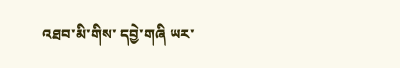འཐབ་མི་གིས་ དབྱེ་གཞི ཡར་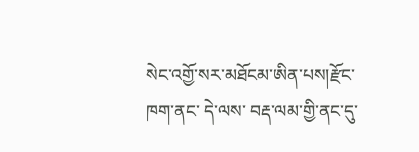སེང་འགྱོ་སར་མཐོངམ་ཨིན་པས།རྫོང་ཁག་ནང་ དེ་ལས་ བརྡ་ལམ་གྱི་ནང་དུ་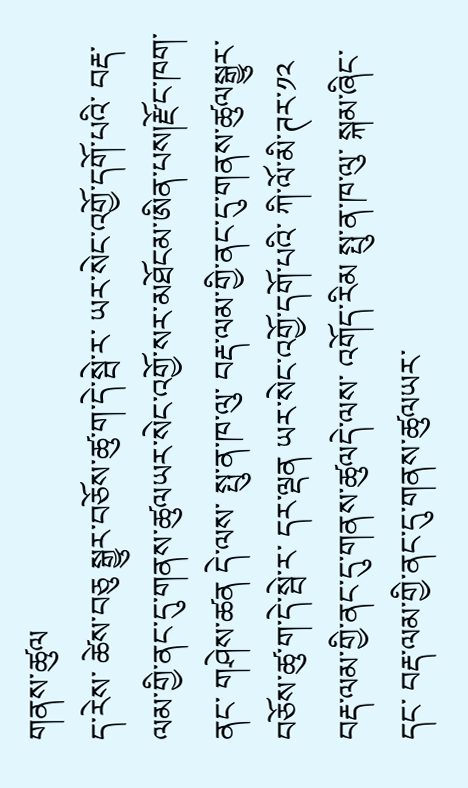གནས་ཚུལ
ད་རེས་ ཚེས་བཅུ སྒྱུར་བཅོས་ཚུ་ག་དེ་སྦེ་ར་ ཡར་སེང་འགྱོ་དགོ་པའི་ བརྡ་ལམ་གྱི་ནང་དུ་གནས་ཚུལཡར་སེང་འགྱོ་སར་མཐོངམ་ཨིན་པས།རྫོང་ཁག་ནང་ གཤེས་ཚན དེ་ལས་ སྤུ་ན་ཁ་ལུ་ བརྡ་ལམ་གྱི་ནང་དུ་གནས་ཚུལསྒྱུར་བཅོས་ཚུ་ག་དེ་སྦེ་ར་ དར་ལྡན ཡར་སེང་འགྱོ་དགོ་པའི་ ཀི་ལོ་མི་ཊར་༡༢ བརྡ་ལམ་གྱི་ནང་དུ་གནས་ཚུལདེ་ལས་ འགོད་རིམ སྤུ་ན་ཁ་ལུ་ སྐམ་ཞིང་དང་ བརྡ་ལམ་གྱི་ནང་དུ་གནས་ཚུལཡར་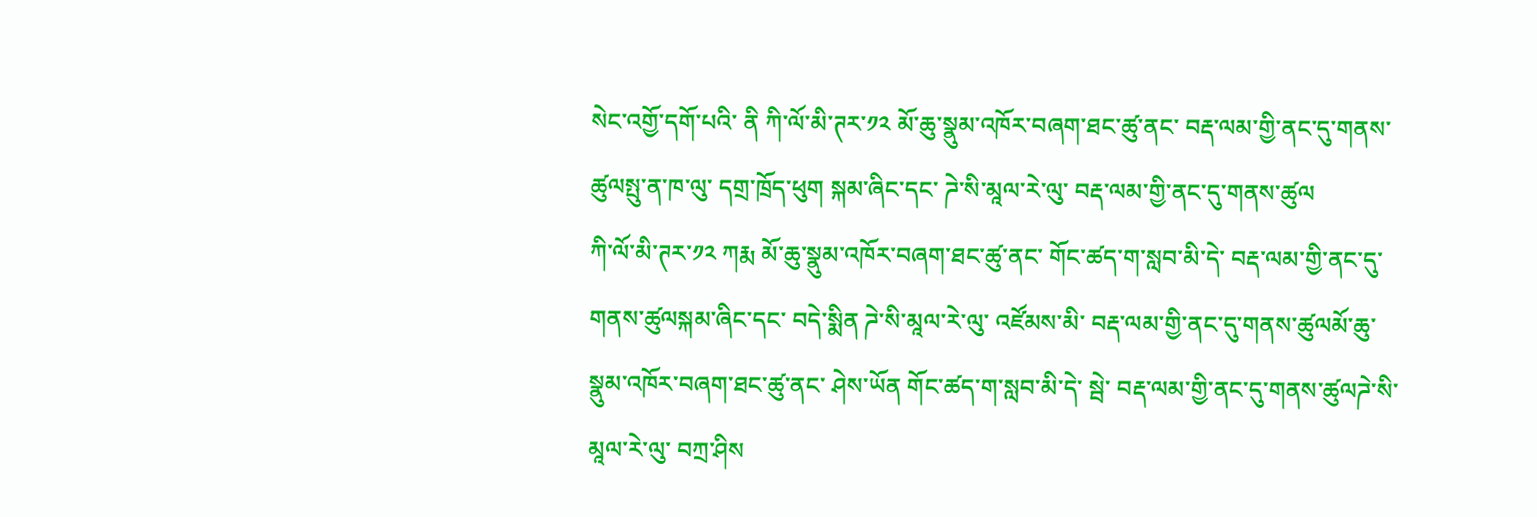སེང་འགྱོ་དགོ་པའི་ ནི ཀི་ལོ་མི་ཊར་༡༢ མོ་ཆུ་སྣུམ་འཁོར་བཞག་ཐང་ཚུ་ནང་ བརྡ་ལམ་གྱི་ནང་དུ་གནས་ཚུལསྤུ་ན་ཁ་ལུ་ དགྲ་ཁྲོད་ཕུག སྐམ་ཞིང་དང་ ཌེ་སི་མཱལ་རེ་ལུ་ བརྡ་ལམ་གྱི་ནང་དུ་གནས་ཚུལ
ཀི་ལོ་མི་ཊར་༡༢ ཀརྨ མོ་ཆུ་སྣུམ་འཁོར་བཞག་ཐང་ཚུ་ནང་ གོང་ཚད་ག་སླབ་མི་དེ་ བརྡ་ལམ་གྱི་ནང་དུ་གནས་ཚུལསྐམ་ཞིང་དང་ བདེ་སྨིན ཌེ་སི་མཱལ་རེ་ལུ་ འཛོམས་མི་ བརྡ་ལམ་གྱི་ནང་དུ་གནས་ཚུལམོ་ཆུ་སྣུམ་འཁོར་བཞག་ཐང་ཚུ་ནང་ ཤེས་ཡོན གོང་ཚད་ག་སླབ་མི་དེ་ སྦེ་ བརྡ་ལམ་གྱི་ནང་དུ་གནས་ཚུལཌེ་སི་མཱལ་རེ་ལུ་ བཀྲ་ཤིས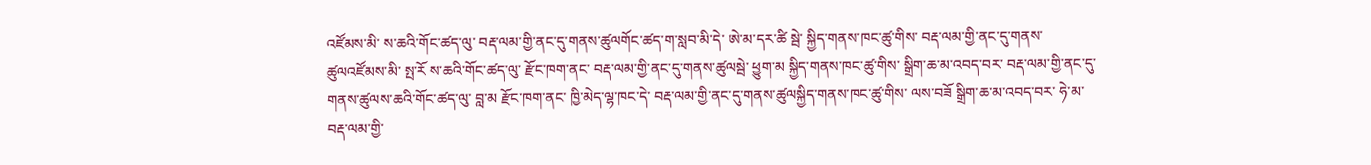འཛོམས་མི་ ས་ཆའི་གོང་ཚད་ལུ་ བརྡ་ལམ་གྱི་ནང་དུ་གནས་ཚུལགོང་ཚད་ག་སླབ་མི་དེ་ ཨེ་མ་དར་ཚི སྦེ་ སྐྱིད་གནས་ཁང་ཚུ་གིས་ བརྡ་ལམ་གྱི་ནང་དུ་གནས་ཚུལའཛོམས་མི་ སྤ་རོ ས་ཆའི་གོང་ཚད་ལུ་ རྫོང་ཁག་ནང་ བརྡ་ལམ་གྱི་ནང་དུ་གནས་ཚུལསྦེ་ ཕྱུག་མ སྐྱིད་གནས་ཁང་ཚུ་གིས་ སྒྲིག་ཆ་མ་འབད་བར་ བརྡ་ལམ་གྱི་ནང་དུ་གནས་ཚུལས་ཆའི་གོང་ཚད་ལུ་ བླ་མ རྫོང་ཁག་ནང་ ཁྱི་མེད་ལྷ་ཁང་དེ་ བརྡ་ལམ་གྱི་ནང་དུ་གནས་ཚུལསྐྱིད་གནས་ཁང་ཚུ་གིས་ ལས་བཟོ སྒྲིག་ཆ་མ་འབད་བར་ ཧེ་མ་ བརྡ་ལམ་གྱི་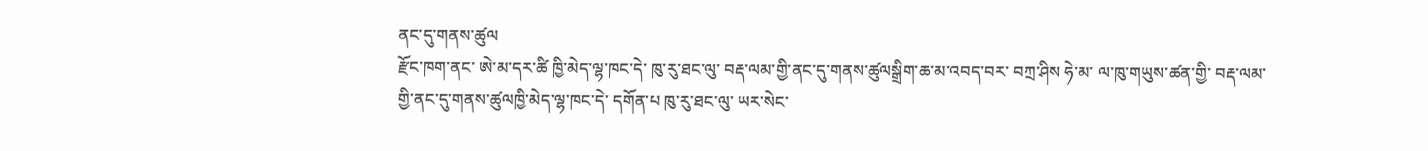ནང་དུ་གནས་ཚུལ
རྫོང་ཁག་ནང་ ཨེ་མ་དར་ཚི ཁྱི་མེད་ལྷ་ཁང་དེ་ ཁུ་རུ་ཐང་ལུ་ བརྡ་ལམ་གྱི་ནང་དུ་གནས་ཚུལསྒྲིག་ཆ་མ་འབད་བར་ བཀྲ་ཤིས ཧེ་མ་ ལ་ཁུ་གཡུས་ཚན་གྱི་ བརྡ་ལམ་གྱི་ནང་དུ་གནས་ཚུལཁྱི་མེད་ལྷ་ཁང་དེ་ དགོན་པ ཁུ་རུ་ཐང་ལུ་ ཡར་སེང་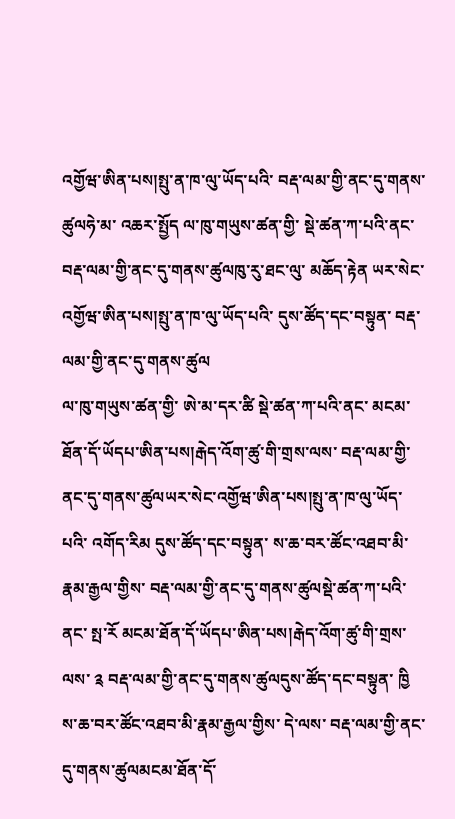འགྱོཝ་ཨིན་པས།སྤུ་ན་ཁ་ལུ་ཡོད་པའི་ བརྡ་ལམ་གྱི་ནང་དུ་གནས་ཚུལཧེ་མ་ འཆར་སྤྱོད ལ་ཁུ་གཡུས་ཚན་གྱི་ སྡེ་ཚན་ཀ་པའི་ནང་ བརྡ་ལམ་གྱི་ནང་དུ་གནས་ཚུལཁུ་རུ་ཐང་ལུ་ མཆོད་རྟེན ཡར་སེང་འགྱོཝ་ཨིན་པས།སྤུ་ན་ཁ་ལུ་ཡོད་པའི་ དུས་ཚོད་དང་བསྟུན་ བརྡ་ལམ་གྱི་ནང་དུ་གནས་ཚུལ
ལ་ཁུ་གཡུས་ཚན་གྱི་ ཨེ་མ་དར་ཚི སྡེ་ཚན་ཀ་པའི་ནང་ མངམ་ཐོན་དོ་ཡོདཔ་ཨིན་པས།རྒེད་འོག་ཚུ་གི་གྲས་ལས་ བརྡ་ལམ་གྱི་ནང་དུ་གནས་ཚུལཡར་སེང་འགྱོཝ་ཨིན་པས།སྤུ་ན་ཁ་ལུ་ཡོད་པའི་ འགོད་རིམ དུས་ཚོད་དང་བསྟུན་ ས་ཆ་བར་ཚོང་འཐབ་མི་རྣམ་རྒྱལ་གྱིས་ བརྡ་ལམ་གྱི་ནང་དུ་གནས་ཚུལསྡེ་ཚན་ཀ་པའི་ནང་ སྤ་རོ མངམ་ཐོན་དོ་ཡོདཔ་ཨིན་པས།རྒེད་འོག་ཚུ་གི་གྲས་ལས་ ༉ བརྡ་ལམ་གྱི་ནང་དུ་གནས་ཚུལདུས་ཚོད་དང་བསྟུན་ ཁྱི ས་ཆ་བར་ཚོང་འཐབ་མི་རྣམ་རྒྱལ་གྱིས་ དེ་ལས་ བརྡ་ལམ་གྱི་ནང་དུ་གནས་ཚུལམངམ་ཐོན་དོ་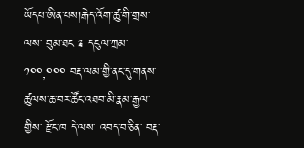ཡོདཔ་ཨིན་པས།རྒེད་འོག་ཚུ་གི་གྲས་ལས་ བུམ་ཐང ༉ དངུལ་ཀྲམ་༡༠༠,༠༠༠ བརྡ་ལམ་གྱི་ནང་དུ་གནས་ཚུལས་ཆ་བར་ཚོང་འཐབ་མི་རྣམ་རྒྱལ་གྱིས་ རྫོང་ཁ དེ་ལས་ འབད་བ་ཅིན་ བརྡ་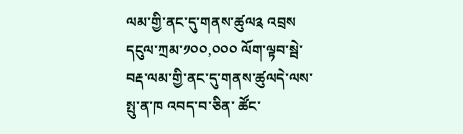ལམ་གྱི་ནང་དུ་གནས་ཚུལ༉ འབྲས དངུལ་ཀྲམ་༡༠༠,༠༠༠ ལོག་ལྟབ་སྦེ་ བརྡ་ལམ་གྱི་ནང་དུ་གནས་ཚུལདེ་ལས་ སྤུ་ན་ཁ འབད་བ་ཅིན་ ཚོང་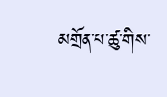མགྲོན་པ་ཚུ་གིས་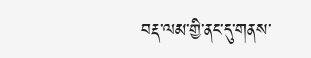བརྡ་ལམ་གྱི་ནང་དུ་གནས་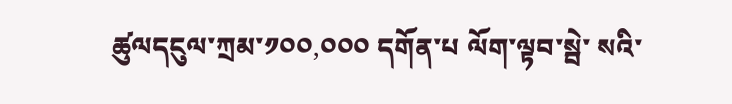ཚུལདངུལ་ཀྲམ་༡༠༠,༠༠༠ དགོན་པ ལོག་ལྟབ་སྦེ་ སའི་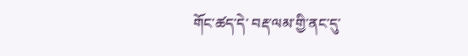གོང་ཚད་དེ་ བརྡ་ལམ་གྱི་ནང་དུ་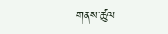གནས་ཚུལ